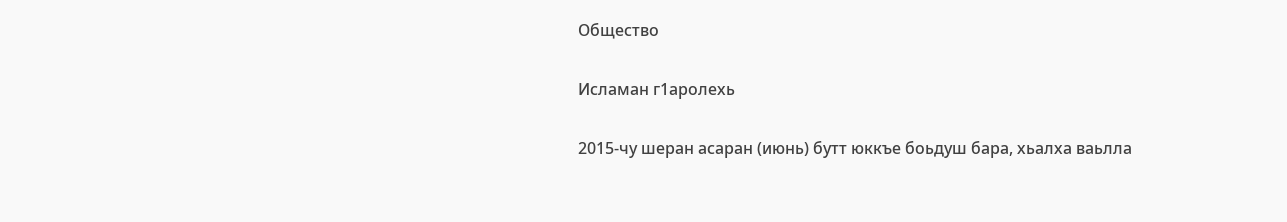Общество

Исламан г1аролехь

2015-чу шеран асаран (июнь) бутт юккъе боьдуш бара, хьалха ваьлла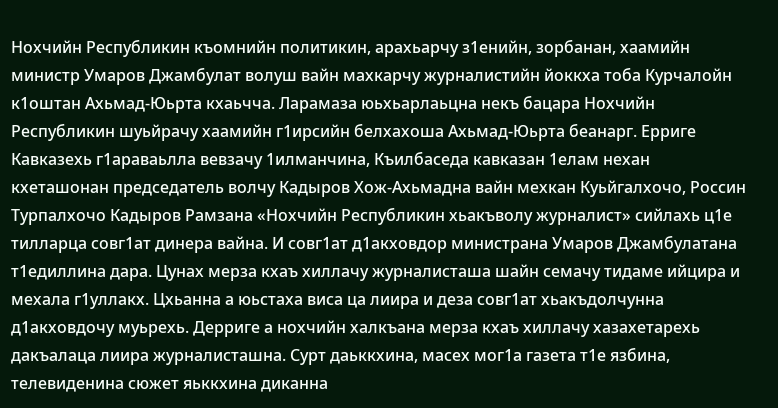Нохчийн Республикин къомнийн политикин, арахьарчу з1енийн, зорбанан, хаамийн министр Умаров Джамбулат волуш вайн махкарчу журналистийн йоккха тоба Курчалойн к1оштан Ахьмад-Юьрта кхаьчча. Ларамаза юьхьарлаьцна некъ бацара Нохчийн Республикин шуьйрачу хаамийн г1ирсийн белхахоша Ахьмад-Юьрта беанарг. Ерриге Кавказехь г1араваьлла вевзачу 1илманчина, Къилбаседа кавказан 1елам нехан  кхеташонан председатель волчу Кадыров Хож-Ахьмадна вайн мехкан Куьйгалхочо, Россин Турпалхочо Кадыров Рамзана «Нохчийн Республикин хьакъволу журналист» сийлахь ц1е тилларца совг1ат динера вайна. И совг1ат д1акховдор министрана Умаров Джамбулатана т1едиллина дара. Цунах мерза кхаъ хиллачу журналисташа шайн семачу тидаме ийцира и мехала г1уллакх. Цхьанна а юьстаха виса ца лиира и деза совг1ат хьакъдолчунна д1акховдочу муьрехь. Дерриге а нохчийн халкъана мерза кхаъ хиллачу хазахетарехь дакъалаца лиира журналисташна. Сурт даьккхина, масех мог1а газета т1е язбина, телевиденина сюжет яьккхина диканна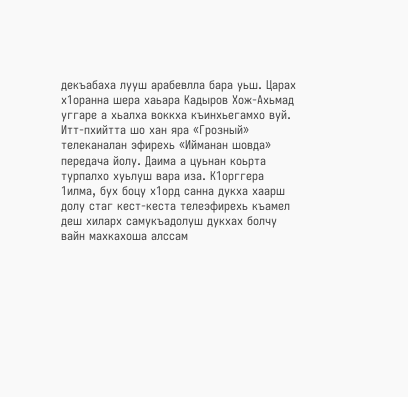декъабаха лууш арабевлла бара уьш. Царах х1оранна шера хаьара Кадыров Хож-Ахьмад уггаре а хьалха воккха къинхьегамхо вуй. Итт-пхийтта шо хан яра «Грозный» телеканалан эфирехь «Ийманан шовда» передача йолу. Даима а цуьнан коьрта турпалхо хуьлуш вара иза. К1орггера 1илма, бух боцу х1орд санна дукха хаарш долу стаг кест-кеста телеэфирехь къамел деш хиларх самукъадолуш дукхах болчу вайн махкахоша алссам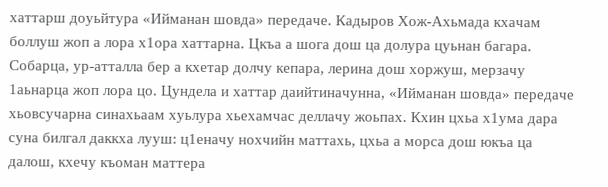хаттарш доуьйтура «Ийманан шовда» передаче. Кадыров Хож-Ахьмада кхачам боллуш жоп а лора х1ора хаттарна. Цкъа а шога дош ца долура цуьнан багара. Собарца, ур-атталла бер а кхетар долчу кепара, лерина дош хоржуш, мерзачу 1аьнарца жоп лора цо. Цундела и хаттар даийтиначунна, «Ийманан шовда» передаче хьовсучарна синахьаам хуьлура хьехамчас деллачу жоьпах. Кхин цхьа х1ума дара суна билгал даккха лууш: ц1еначу нохчийн маттахь, цхьа а морса дош юкъа ца далош, кхечу къоман маттера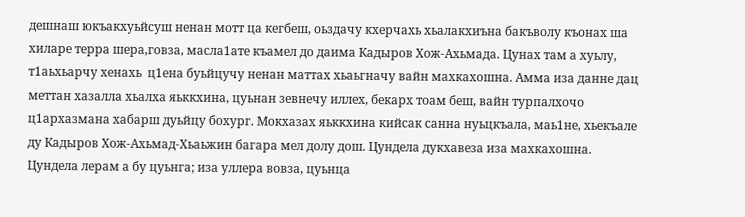дешнаш юкъакхуьйсуш ненан мотт ца кегбеш, оьздачу кхерчахь хьалакхиъна бакъволу къонах ша хиларе терра шера,говза, масла1ате къамел до даима Кадыров Хож-Ахьмада. Цунах там а хуьлу, т1аьхьарчу хенахь  ц1ена буьйцучу ненан маттах хьаьгначу вайн махкахошна. Амма иза данне дац меттан хазалла хьалха яьккхина, цуьнан зевнечу иллех, бекарх тоам беш, вайн турпалхочо ц1архазмана хабарш дуьйцу бохург. Мокхазах яьккхина кийсак санна нуьцкъала, маь1не, хьекъале ду Кадыров Хож-Ахьмад-Хьаьжин багара мел долу дош. Цундела дукхавеза иза махкахошна. Цундела лерам а бу цуьнга; иза уллера вовза, цуьнца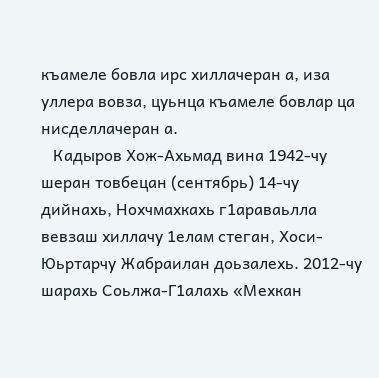къамеле бовла ирс хиллачеран а, иза уллера вовза, цуьнца къамеле бовлар ца нисделлачеран а.
   Кадыров Хож-Ахьмад вина 1942-чу шеран товбецан (сентябрь) 14-чу дийнахь, Нохчмахкахь г1араваьлла вевзаш хиллачу 1елам стеган, Хоси-Юьртарчу Жабраилан доьзалехь. 2012-чу шарахь Соьлжа-Г1алахь «Мехкан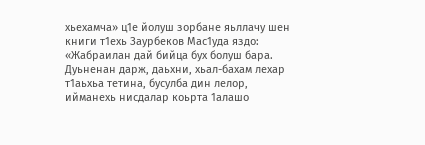хьехамча» ц1е йолуш зорбане яьллачу шен книги т1ехь Заурбеков Мас1уда яздо: «Жабраилан дай бийца бух болуш бара. Дуьненан дарж, даьхни, хьал-бахам лехар т1аьхьа тетина, бусулба дин лелор, ийманехь нисдалар коьрта 1алашо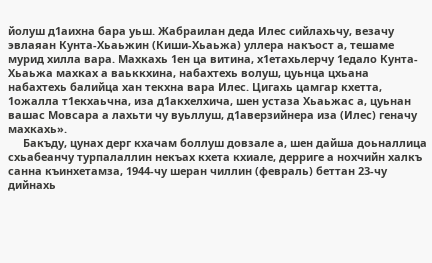йолуш д1аихна бара уьш. Жабраилан деда Илес сийлахьчу, везачу эвлаяан Кунта-Хьаьжин (Киши-Хьаьжа) уллера накъост а, тешаме мурид хилла вара. Махкахь 1ен ца витина, х1етахьлерчу 1едало Кунта-Хьаьжа махках а ваьккхина, набахтехь волуш, цуьнца цхьана набахтехь балийца хан текхна вара Илес. Цигахь цамгар кхетта, 1ожалла т1екхаьчна, иза д1акхелхича, шен устаза Хьаьжас а, цуьнан вашас Мовсара а лахьти чу вуьллуш, д1аверзийнера иза (Илес) геначу махкахь».
     Бакъду, цунах дерг кхачам боллуш довзале а, шен дайша доьналлица схьабеанчу турпалаллин некъах кхета кхиале, дерриге а нохчийн халкъ санна къинхетамза, 1944-чу шеран чиллин (февраль) беттан 23-чу дийнахь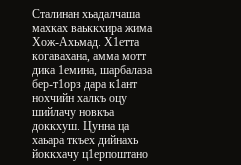Сталинан хьадалчаша махках ваьккхира жима Хож-Ахьмад. Х1етта когавахана, амма мотт дика 1емина, шарбалаза бер-т1орз дара к1ант нохчийн халкъ оцу шийлачу новкъа доккхуш. Цунна ца хаьара ткъех дийнахь йоккхачу ц1ерпоштано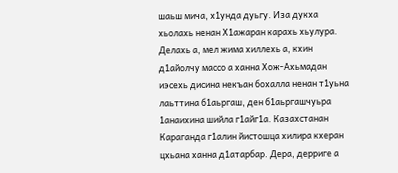шаьш мича, х1унда дуьгу. Иза дукха хьолахь ненан Х1ажаран карахь хьулура. Делахь а, мел жима хиллехь а, кхин д1айолчу массо а ханна Хож-Ахьмадан иэсехь дисина некъан бохалла ненан т1уьна лаьттина б1аьргаш, ден б1аьргашчуьра 1анаихина шийла г1айг1а. Казахстанан Караганда г1алин йистошца хилира кхеран цхьана ханна д1атарбар. Дера, дерриге а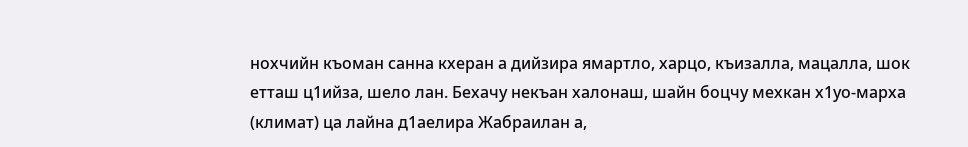нохчийн къоман санна кхеран а дийзира ямартло, харцо, къизалла, мацалла, шок етташ ц1ийза, шело лан. Бехачу некъан халонаш, шайн боцчу мехкан х1уо-марха (климат) ца лайна д1аелира Жабраилан а,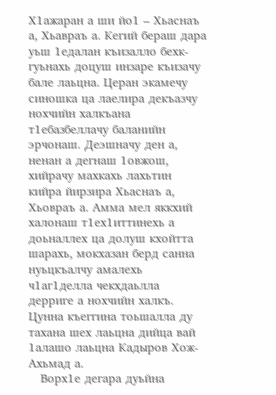Х1ажаран а ши йо1 – Хьаснаъ а, Хьавраъ а. Кегий бераш дара уьш 1едалан къизалло бехк-гуьнахь доцуш инзаре къизачу бале лаьцна. Церан экамечу синошка ца лаелира декъазчу нохчийн халкъана т1ебазбеллачу баланийн эрчонаш. Деэшначу ден а, ненан а дегнаш 1овжош, хийрачу махкахь лахьтин кийра йирзира Хьаснаъ а, Хьовраъ а. Амма мел яккхий халонаш т1ех1иттинехь а доьналлех ца долуш кхойтта шарахь, мокхазан берд санна нуьцкъалчу амалехь ч1аг1делла чекхдаьлла дерриге а нохчийн халкъ. Цунна къеггина тоьшалла ду тахана шех лаьцна дийца вай 1алашо лаьцна Кадыров Хож-Ахьмад а.
   Ворх1е дегара дуьйна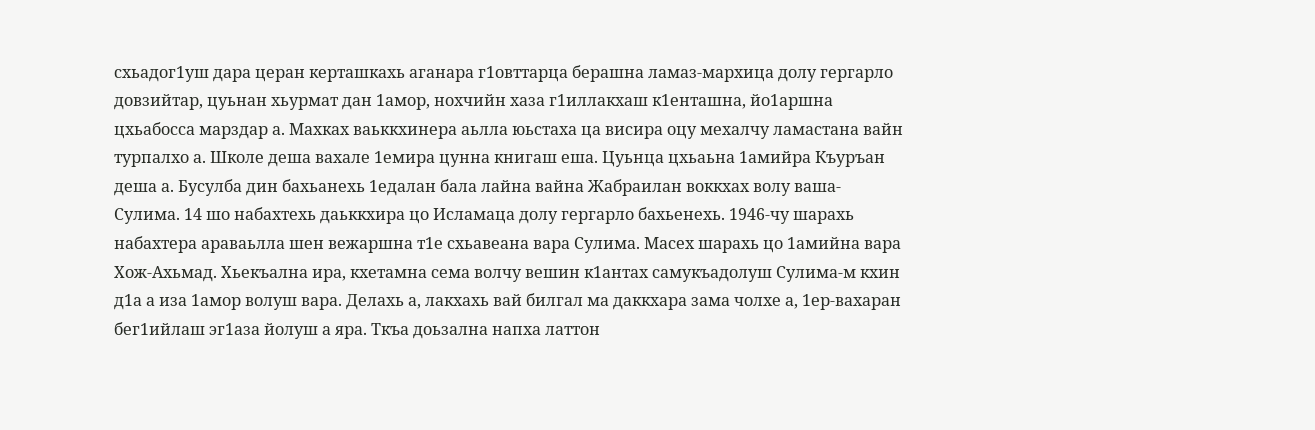схьадог1уш дара церан керташкахь аганара г1овттарца берашна ламаз-мархица долу гергарло довзийтар, цуьнан хьурмат дан 1амор, нохчийн хаза г1иллакхаш к1енташна, йо1аршна цхьабосса марздар а. Махках ваьккхинера аьлла юьстаха ца висира оцу мехалчу ламастана вайн турпалхо а. Школе деша вахале 1емира цунна книгаш еша. Цуьнца цхьаьна 1амийра Къуръан деша а. Бусулба дин бахьанехь 1едалан бала лайна вайна Жабраилан воккхах волу ваша-Сулима. 14 шо набахтехь даьккхира цо Исламаца долу гергарло бахьенехь. 1946-чу шарахь набахтера араваьлла шен вежаршна т1е схьавеана вара Сулима. Масех шарахь цо 1амийна вара Хож-Ахьмад. Хьекъална ира, кхетамна сема волчу вешин к1антах самукъадолуш Сулима-м кхин д1а а иза 1амор волуш вара. Делахь а, лакхахь вай билгал ма даккхара зама чолхе а, 1ер-вахаран бег1ийлаш эг1аза йолуш а яра. Ткъа доьзална напха латтон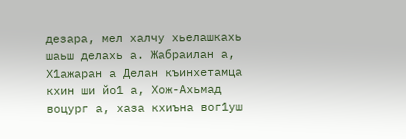дезара, мел халчу хьелашкахь шаьш делахь а. Жабраилан а, Х1ажаран а Делан къинхетамца кхин ши йо1 а, Хож-Ахьмад воцург а, хаза кхиъна вог1уш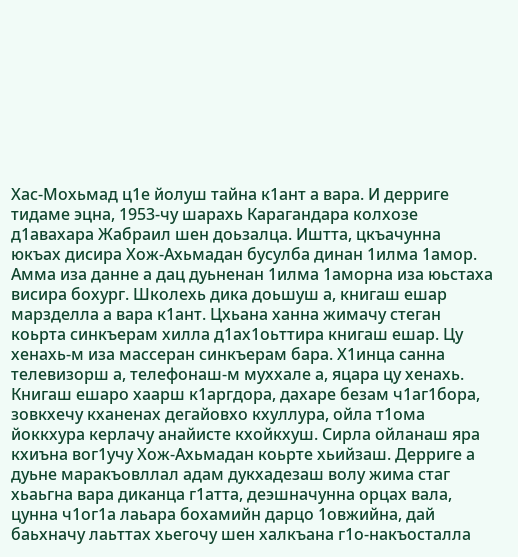Хас-Мохьмад ц1е йолуш тайна к1ант а вара. И дерриге тидаме эцна, 1953-чу шарахь Карагандара колхозе д1авахара Жабраил шен доьзалца. Иштта, цкъачунна юкъах дисира Хож-Ахьмадан бусулба динан 1илма 1амор. Амма иза данне а дац дуьненан 1илма 1аморна иза юьстаха висира бохург. Школехь дика доьшуш а, книгаш ешар марзделла а вара к1ант. Цхьана ханна жимачу стеган коьрта синкъерам хилла д1ах1оьттира книгаш ешар. Цу хенахь-м иза массеран синкъерам бара. Х1инца санна телевизорш а, телефонаш-м муххале а, яцара цу хенахь. Книгаш ешаро хаарш к1аргдора, дахаре безам ч1аг1бора, зовкхечу кханенах дегайовхо кхуллура, ойла т1ома йоккхура керлачу анайисте кхойкхуш. Сирла ойланаш яра кхиъна вог1учу Хож-Ахьмадан коьрте хьийзаш. Дерриге а дуьне маракъовллал адам дукхадезаш волу жима стаг  хьаьгна вара диканца г1атта, деэшначунна орцах вала, цунна ч1ог1а лаьара бохамийн дарцо 1овжийна, дай баьхначу лаьттах хьегочу шен халкъана г1о-накъосталла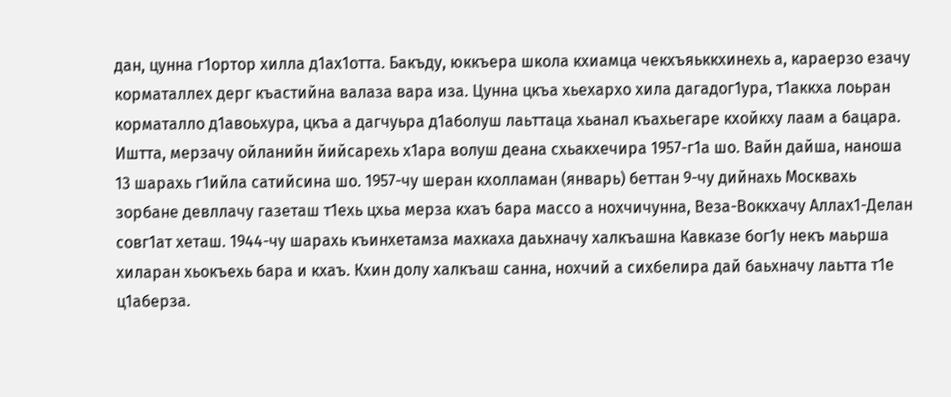дан, цунна г1ортор хилла д1ах1отта. Бакъду, юккъера школа кхиамца чекхъяьккхинехь а, караерзо езачу корматаллех дерг къастийна валаза вара иза. Цунна цкъа хьехархо хила дагадог1ура, т1аккха лоьран корматалло д1авоьхура, цкъа а дагчуьра д1аболуш лаьттаца хьанал къахьегаре кхойкху лаам а бацара. Иштта, мерзачу ойланийн йийсарехь х1ара волуш деана схьакхечира 1957-г1а шо. Вайн дайша, наноша 13 шарахь г1ийла сатийсина шо. 1957-чу шеран кхолламан (январь) беттан 9-чу дийнахь Москвахь зорбане девллачу газеташ т1ехь цхьа мерза кхаъ бара массо а нохчичунна, Веза-Воккхачу Аллах1-Делан совг1ат хеташ. 1944-чу шарахь къинхетамза махкаха даьхначу халкъашна Кавказе бог1у некъ маьрша хиларан хьокъехь бара и кхаъ. Кхин долу халкъаш санна, нохчий а сихбелира дай баьхначу лаьтта т1е ц1аберза.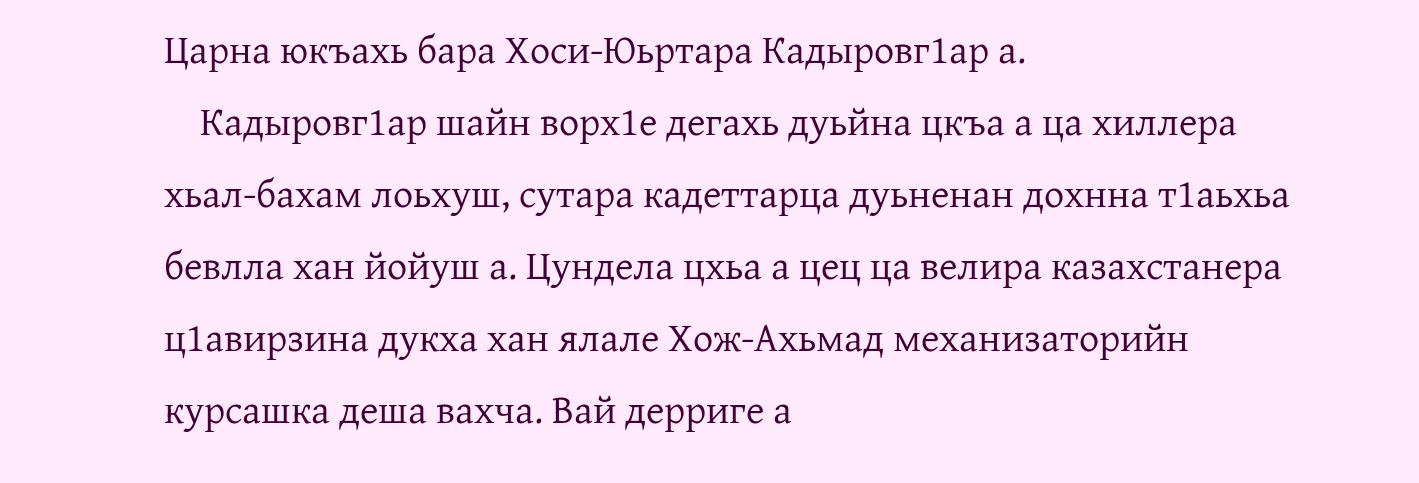Царна юкъахь бара Хоси-Юьртара Кадыровг1ар а.
    Кадыровг1ар шайн ворх1е дегахь дуьйна цкъа а ца хиллера хьал-бахам лоьхуш, сутара кадеттарца дуьненан дохнна т1аьхьа бевлла хан йойуш а. Цундела цхьа а цец ца велира казахстанера ц1авирзина дукха хан ялале Хож-Ахьмад механизаторийн курсашка деша вахча. Вай дерриге а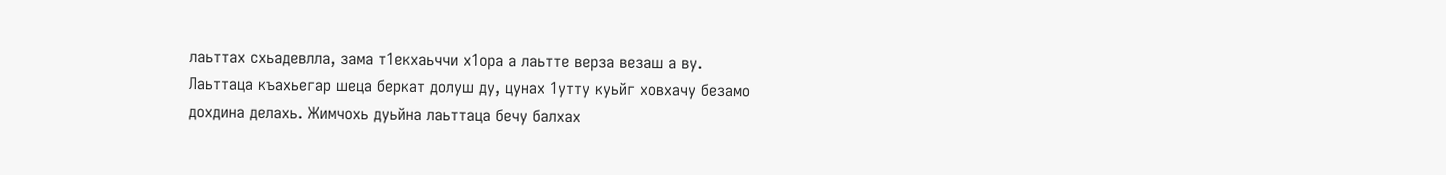лаьттах схьадевлла, зама т1екхаьччи х1ора а лаьтте верза везаш а ву. Лаьттаца къахьегар шеца беркат долуш ду, цунах 1утту куьйг ховхачу безамо дохдина делахь. Жимчохь дуьйна лаьттаца бечу балхах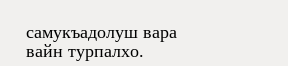самукъадолуш вара вайн турпалхо.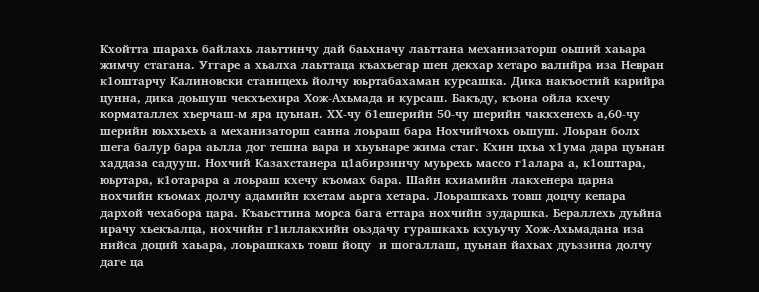Кхойтта шарахь байлахь лаьттинчу дай баьхначу лаьттана механизаторш оьший хаьара жимчу стагана. Уггаре а хьалха лаьттаца къахьегар шен декхар хетаро валийра иза Невран к1оштарчу Калиновски станицехь йолчу юьртабахаман курсашка. Дика накъостий карийра цунна, дика доьшуш чекхъехира Хож-Ахьмада и курсаш. Бакъду, къона ойла кхечу корматаллех хьерчаш-м яра цуьнан. ХХ-чу б1ешерийн 50-чу шерийн чаккхенехь а,60-чу шерийн юьххьехь а механизаторш санна лоьраш бара Нохчийчохь оьшуш. Лоьран болх шега балур бара аьлла дог тешна вара и хьуьнаре жима стаг. Кхин цхьа х1ума дара цуьнан хаддаза садууш. Нохчий Казахстанера ц1абирзинчу муьрехь массо г1алара а, к1оштара, юьртара, к1отарара а лоьраш кхечу къомах бара. Шайн кхиамийн лакхенера царна нохчийн къомах долчу адамийн кхетам аьрга хетара. Лоьрашкахь товш доцчу кепара дархой чехабора цара. Къаьсттина морса бага еттара нохчийн зударшка. Бераллехь дуьйна ирачу хьекъалца, нохчийн г1иллакхийн оьздачу гурашкахь кхуьучу Хож-Ахьмадана иза нийса доций хаьара, лоьрашкахь товш йоцу  и шогаллаш, цуьнан йахьах дуьззина долчу даге ца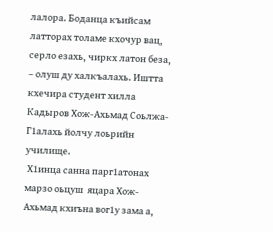лалора. Боданца къийсам латторах толаме кхочур вац, серло езахь, чиркх латон беза, – олуш ду халкъалахь. Иштта кхечира студент хилла Кадыров Хож-Ахьмад Соьлжа-Г1алахь йолчу лоьрийн училище.
 Х1инца санна парг1атонах марзо оьцуш  яцара Хож-Ахьмад кхиъна вог1у зама а,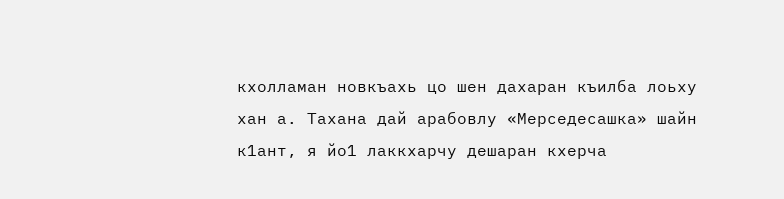кхолламан новкъахь цо шен дахаран къилба лоьху хан а. Тахана дай арабовлу «Мерседесашка» шайн к1ант, я йо1 лаккхарчу дешаран кхерча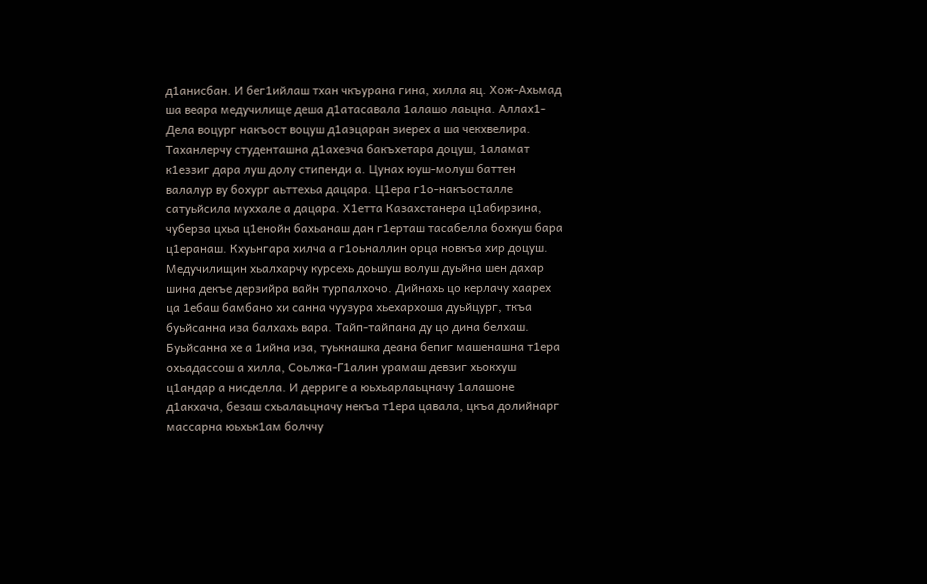д1анисбан. И бег1ийлаш тхан чкъурана гина, хилла яц. Хож-Ахьмад ша веара медучилище деша д1атасавала 1алашо лаьцна. Аллах1-Дела воцург накъост воцуш д1аэцаран зиерех а ша чекхвелира. Таханлерчу студенташна д1ахезча бакъхетара доцуш, 1аламат к1еззиг дара луш долу стипенди а. Цунах юуш-молуш баттен валалур ву бохург аьттехьа дацара. Ц1ера г1о-накъосталле сатуьйсила муххале а дацара. Х1етта Казахстанера ц1абирзина, чуберза цхьа ц1енойн бахьанаш дан г1ерташ тасабелла бохкуш бара ц1еранаш. Кхуьнгара хилча а г1оьналлин орца новкъа хир доцуш. Медучилищин хьалхарчу курсехь доьшуш волуш дуьйна шен дахар шина декъе дерзийра вайн турпалхочо. Дийнахь цо керлачу хаарех ца 1ебаш бамбано хи санна чуузура хьехархоша дуьйцург, ткъа буьйсанна иза балхахь вара. Тайп-тайпана ду цо дина белхаш. Буьйсанна хе а 1ийна иза, туькнашка деана бепиг машенашна т1ера охьадассош а хилла, Соьлжа-Г1алин урамаш девзиг хьокхуш ц1андар а нисделла. И дерриге а юьхьарлаьцначу 1алашоне д1акхача, безаш схьалаьцначу некъа т1ера цавала, цкъа долийнарг массарна юьхьк1ам болччу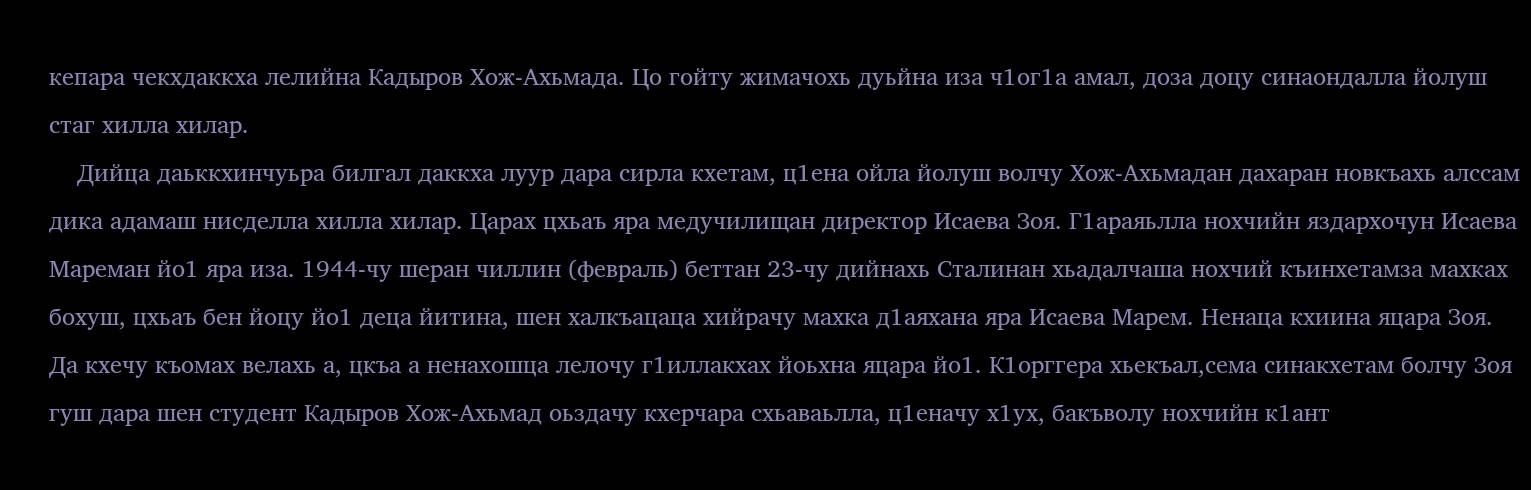кепара чекхдаккха лелийна Кадыров Хож-Ахьмада. Цо гойту жимачохь дуьйна иза ч1ог1а амал, доза доцу синаондалла йолуш стаг хилла хилар.
    Дийца даьккхинчуьра билгал даккха луур дара сирла кхетам, ц1ена ойла йолуш волчу Хож-Ахьмадан дахаран новкъахь алссам дика адамаш нисделла хилла хилар. Царах цхьаъ яра медучилищан директор Исаева Зоя. Г1араяьлла нохчийн яздархочун Исаева Мареман йо1 яра иза. 1944-чу шеран чиллин (февраль) беттан 23-чу дийнахь Сталинан хьадалчаша нохчий къинхетамза махках бохуш, цхьаъ бен йоцу йо1 деца йитина, шен халкъацаца хийрачу махка д1аяхана яра Исаева Марем. Ненаца кхиина яцара Зоя. Да кхечу къомах велахь а, цкъа а ненахошца лелочу г1иллакхах йоьхна яцара йо1. К1орггера хьекъал,сема синакхетам болчу Зоя гуш дара шен студент Кадыров Хож-Ахьмад оьздачу кхерчара схьаваьлла, ц1еначу х1ух, бакъволу нохчийн к1ант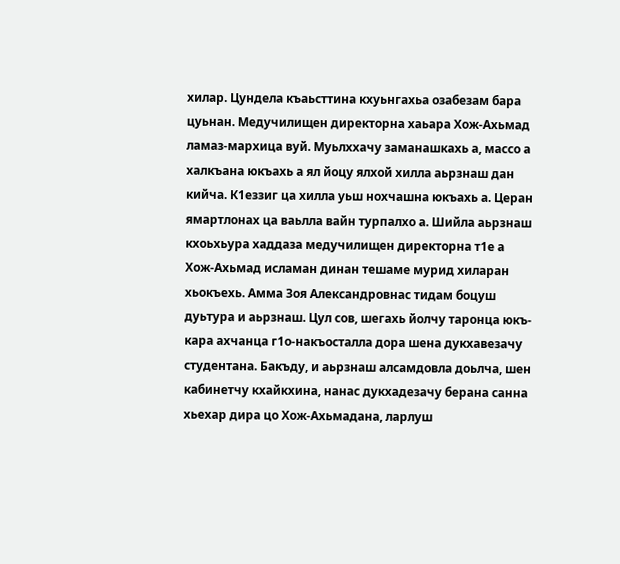хилар. Цундела къаьсттина кхуьнгахьа озабезам бара цуьнан. Медучилищен директорна хаьара Хож-Ахьмад ламаз-мархица вуй. Муьлххачу заманашкахь а, массо а халкъана юкъахь а ял йоцу ялхой хилла аьрзнаш дан кийча. К1еззиг ца хилла уьш нохчашна юкъахь а. Церан ямартлонах ца ваьлла вайн турпалхо а. Шийла аьрзнаш кхоьхьура хаддаза медучилищен директорна т1е а Хож-Ахьмад исламан динан тешаме мурид хиларан хьокъехь. Амма Зоя Александровнас тидам боцуш дуьтура и аьрзнаш. Цул сов, шегахь йолчу таронца юкъ-кара ахчанца г1о-накъосталла дора шена дукхавезачу студентана. Бакъду, и аьрзнаш алсамдовла доьлча, шен кабинетчу кхайкхина, нанас дукхадезачу берана санна хьехар дира цо Хож-Ахьмадана, ларлуш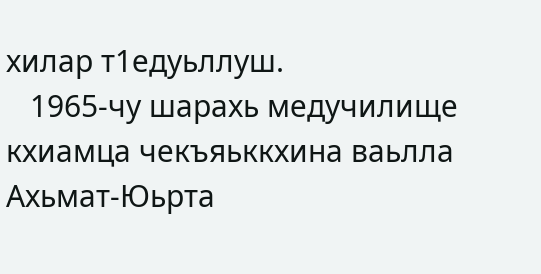хилар т1едуьллуш.
   1965-чу шарахь медучилище кхиамца чекъяьккхина ваьлла Ахьмат-Юьрта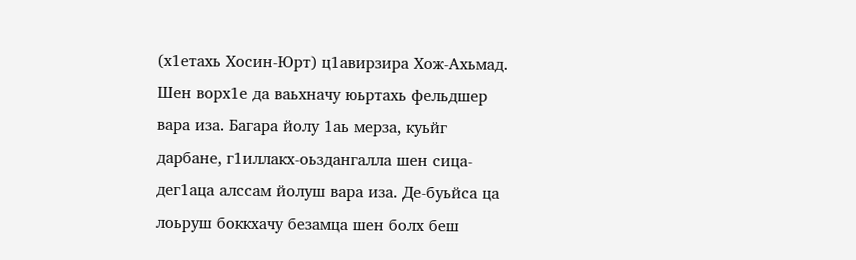(х1етахь Хосин-Юрт) ц1авирзира Хож-Ахьмад. Шен ворх1е да ваьхначу юьртахь фельдшер вара иза. Багара йолу 1аь мерза, куьйг дарбане, г1иллакх-оьздангалла шен сица-дег1аца алссам йолуш вара иза. Де-буьйса ца лоьруш боккхачу безамца шен болх беш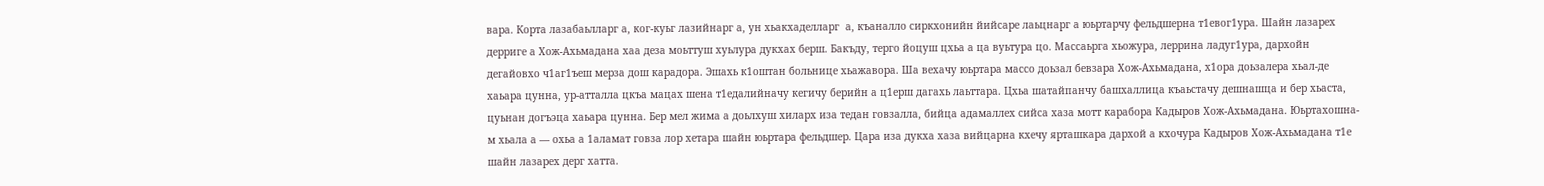вара. Корта лазабаьлларг а, ког-куьг лазийнарг а, ун хьакхаделларг  а, къаналло сиркхонийн йийсаре лаьцнарг а юьртарчу фельдшерна т1евог1ура. Шайн лазарех дерриге а Хож-Ахьмадана хаа деза моьттуш хуьлура дукхах берш. Бакъду, терго йоцуш цхьа а ца вуьтура цо. Массаьрга хьожура, леррина ладуг1ура, дархойн дегайовхо ч1аг1ъеш мерза дош карадора. Эшахь к1оштан больнице хьажавора. Ша вехачу юьртара массо доьзал бевзара Хож-Ахьмадана, х1ора доьзалера хьал-де хаьара цунна, ур-атталла цкъа мацах шена т1едалийначу кегичу берийн а ц1ерш дагахь лаьттара. Цхьа шатайпанчу башхаллица къаьстачу дешнашца и бер хьаста, цуьнан догъэца хаьара цунна. Бер мел жима а доьлхуш хиларх иза тедан говзалла, бийца адамаллех сийса хаза мотт карабора Кадыров Хож-Ахьмадана. Юьртахошна-м хьала а — охьа а 1аламат говза лор хетара шайн юьртара фельдшер. Цара иза дукха хаза вийцарна кхечу ярташкара дархой а кхочура Кадыров Хож-Ахьмадана т1е шайн лазарех дерг хатта.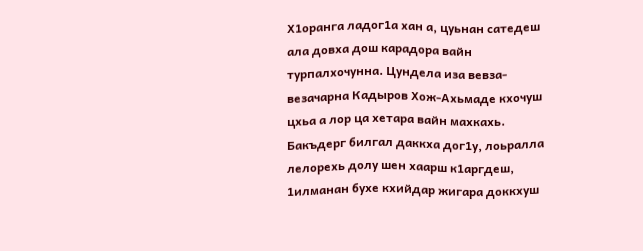Х1оранга ладог1а хан а, цуьнан сатедеш ала довха дош карадора вайн турпалхочунна. Цундела иза вевза-везачарна Кадыров Хож-Ахьмаде кхочуш цхьа а лор ца хетара вайн махкахь. Бакъдерг билгал даккха дог1у, лоьралла лелорехь долу шен хаарш к1аргдеш, 1илманан бухе кхийдар жигара доккхуш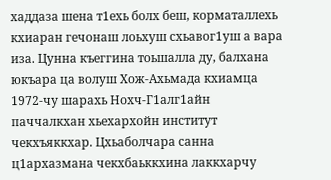хаддаза шена т1ехь болх беш, корматаллехь кхиаран гечонаш лоьхуш схьавог1уш а вара иза. Цунна къеггина тоьшалла ду, балхана юкъара ца волуш Хож-Ахьмада кхиамца 1972-чу шарахь Нохч-Г1алг1айн паччалкхан хьехархойн институт чекхъяккхар. Цхьаболчара санна ц1архазмана чекхбаьккхина лаккхарчу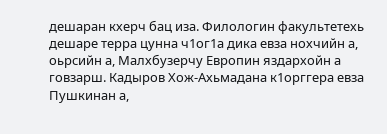дешаран кхерч бац иза. Филологин факультетехь дешаре терра цунна ч1ог1а дика евза нохчийн а, оьрсийн а, Малхбузерчу Европин яздархойн а говзарш. Кадыров Хож-Ахьмадана к1орггера евза Пушкинан а,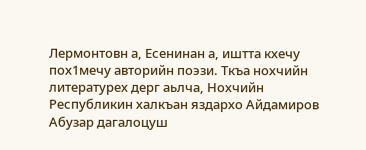Лермонтовн а, Есенинан а, иштта кхечу пох1мечу авторийн поэзи. Ткъа нохчийн литературех дерг аьлча, Нохчийн Республикин халкъан яздархо Айдамиров Абузар дагалоцуш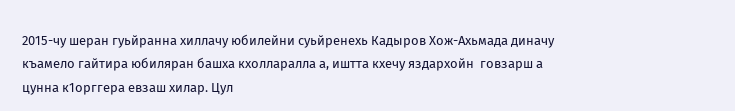2015-чу шеран гуьйранна хиллачу юбилейни суьйренехь Кадыров Хож-Ахьмада диначу къамело гайтира юбиляран башха кхолларалла а, иштта кхечу яздархойн  говзарш а цунна к1орггера евзаш хилар. Цул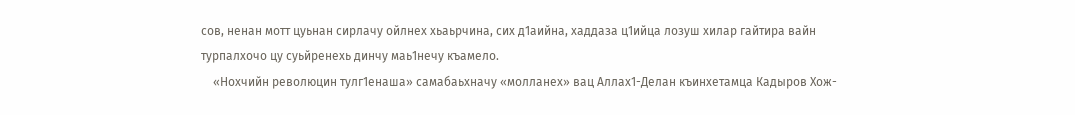сов, ненан мотт цуьнан сирлачу ойлнех хьаьрчина, сих д1аийна, хаддаза ц1ийца лозуш хилар гайтира вайн турпалхочо цу суьйренехь динчу маь1нечу къамело.
    «Нохчийн революцин тулг1енаша» самабаьхначу «молланех» вац Аллах1-Делан къинхетамца Кадыров Хож-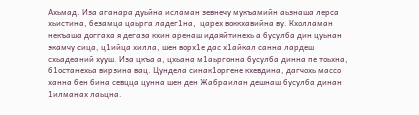Ахьмад. Иза аганара дуьйна исламан зевнечу мукъамийн аьзнаша лерса хьистина, безамца цаьрга ладег1на,  царех воккхавийна ву. Кхолламан некъаша доггаха я дегаза кхин аренаш идаяйтинехь а бусулба дин цуьнан экамчу сица, ц1ийца хилла, шен ворх1е дас х1айкал санна лардеш схьадеаний хууш. Иза цкъа а, цхьана м1аьргонна бусулба динна пе тоьхна, б1останехьа вирзина вац. Цундела синак1оргене кхевдина, дагчохь массо ханна бен бина севцца цунна шен ден Жабраилан дешнаш бусулба динан 1илманах лаьцна.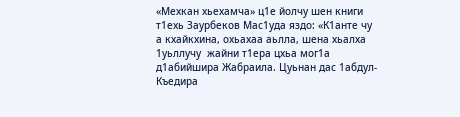«Мехкан хьехамча» ц1е йолчу шен книги т1ехь Заурбеков Мас1уда яздо: «К1анте чу  а кхайкхина, охьахаа аьлла, шена хьалха 1уьллучу  жайни т1ера цхьа мог1а д1абийшира Жабраила. Цуьнан дас 1абдул-Къедира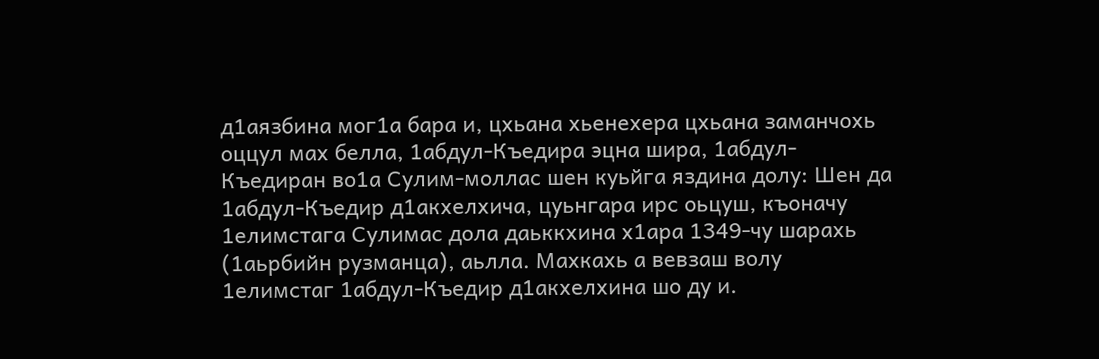д1аязбина мог1а бара и, цхьана хьенехера цхьана заманчохь оццул мах белла, 1абдул-Къедира эцна шира, 1абдул-Къедиран во1а Сулим-моллас шен куьйга яздина долу: Шен да 1абдул-Къедир д1акхелхича, цуьнгара ирс оьцуш, къоначу 1елимстага Сулимас дола даьккхина х1ара 1349-чу шарахь (1аьрбийн рузманца), аьлла. Махкахь а вевзаш волу 1елимстаг 1абдул-Къедир д1акхелхина шо ду и.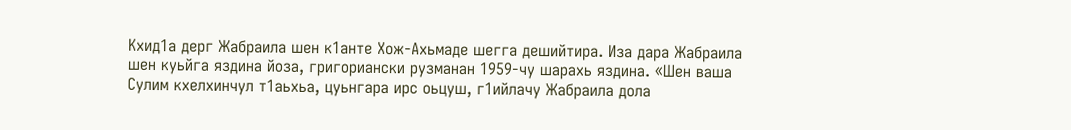Кхид1а дерг Жабраила шен к1анте Хож-Ахьмаде шегга дешийтира. Иза дара Жабраила шен куьйга яздина йоза, григориански рузманан 1959-чу шарахь яздина. «Шен ваша Сулим кхелхинчул т1аьхьа, цуьнгара ирс оьцуш, г1ийлачу Жабраила дола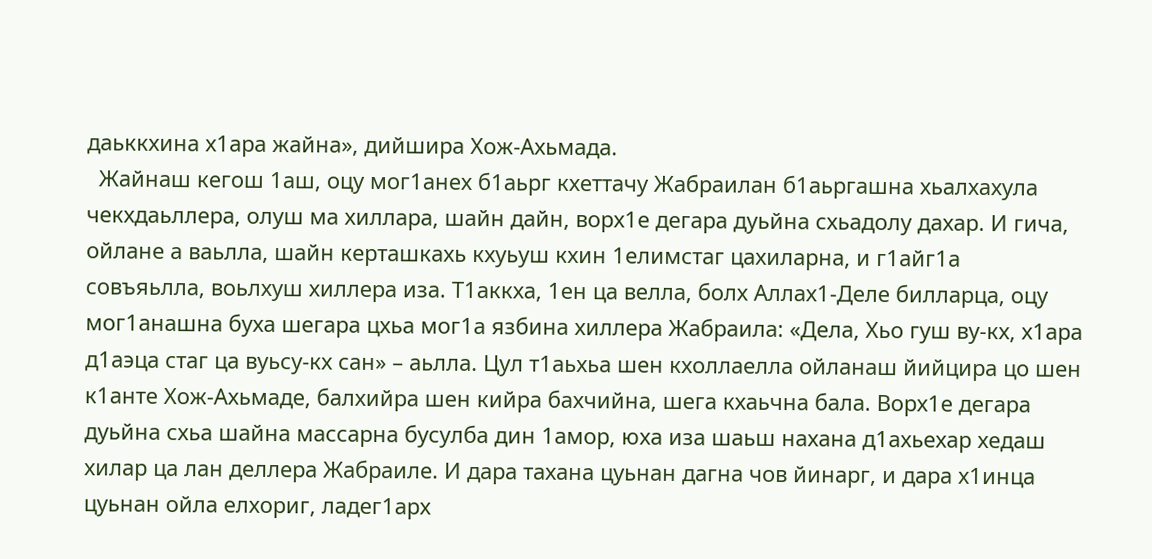даьккхина х1ара жайна», дийшира Хож-Ахьмада.
  Жайнаш кегош 1аш, оцу мог1анех б1аьрг кхеттачу Жабраилан б1аьргашна хьалхахула чекхдаьллера, олуш ма хиллара, шайн дайн, ворх1е дегара дуьйна схьадолу дахар. И гича, ойлане а ваьлла, шайн керташкахь кхуьуш кхин 1елимстаг цахиларна, и г1айг1а совъяьлла, воьлхуш хиллера иза. Т1аккха, 1ен ца велла, болх Аллах1-Деле билларца, оцу мог1анашна буха шегара цхьа мог1а язбина хиллера Жабраила: «Дела, Хьо гуш ву-кх, х1ара д1аэца стаг ца вуьсу-кх сан» – аьлла. Цул т1аьхьа шен кхоллаелла ойланаш йийцира цо шен к1анте Хож-Ахьмаде, балхийра шен кийра бахчийна, шега кхаьчна бала. Ворх1е дегара дуьйна схьа шайна массарна бусулба дин 1амор, юха иза шаьш нахана д1ахьехар хедаш хилар ца лан деллера Жабраиле. И дара тахана цуьнан дагна чов йинарг, и дара х1инца цуьнан ойла елхориг, ладег1арх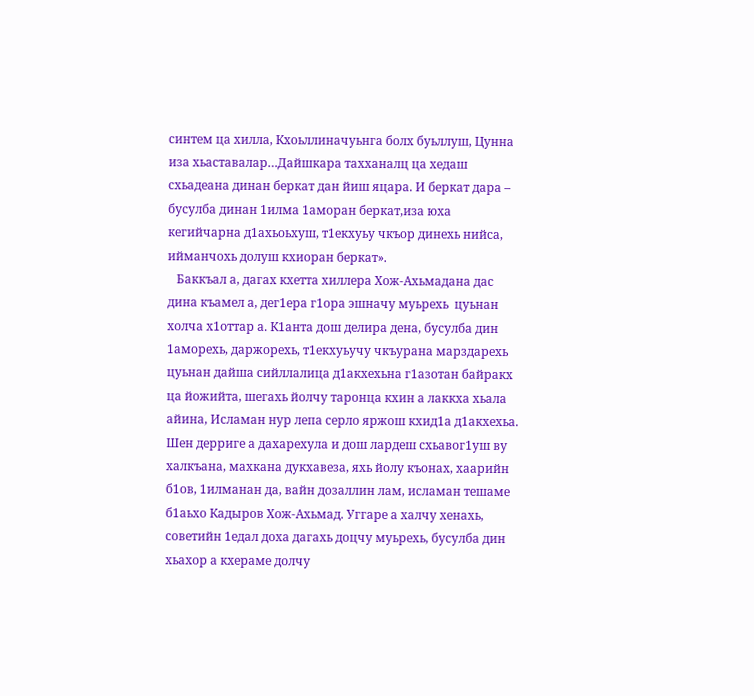синтем ца хилла, Кхоьллиначуьнга болх буьллуш, Цунна иза хьаставалар…Дайшкара тахханалц ца хедаш схьадеана динан беркат дан йиш яцара. И беркат дара – бусулба динан 1илма 1аморан беркат,иза юха кегийчарна д1ахьоьхуш, т1екхуьу чкъор динехь нийса, ийманчохь долуш кхиоран беркат».
   Баккъал а, дагах кхетта хиллера Хож-Ахьмадана дас дина къамел а, дег1ера г1ора эшначу муьрехь  цуьнан холча х1оттар а. К1анта дош делира дена, бусулба дин 1аморехь, даржорехь, т1екхуьучу чкъурана марздарехь  цуьнан дайша сийллалица д1акхехьна г1азотан байракх ца йожийта, шегахь йолчу таронца кхин а лаккха хьала айина, Исламан нур лепа серло яржош кхид1а д1акхехьа. Шен дерриге а дахарехула и дош лардеш схьавог1уш ву халкъана, махкана дукхавеза, яхь йолу къонах, хаарийн б1ов, 1илманан да, вайн дозаллин лам, исламан тешаме б1аьхо Кадыров Хож-Ахьмад. Уггаре а халчу хенахь, советийн 1едал доха дагахь доцчу муьрехь, бусулба дин хьахор а кхераме долчу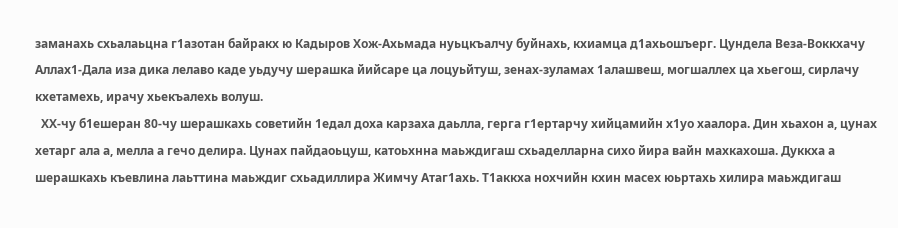заманахь схьалаьцна г1азотан байракх ю Кадыров Хож-Ахьмада нуьцкъалчу буйнахь, кхиамца д1ахьошъерг. Цундела Веза-Воккхачу Аллах1-Дала иза дика лелаво каде уьдучу шерашка йийсаре ца лоцуьйтуш, зенах-зуламах 1алашвеш, могшаллех ца хьегош, сирлачу кхетамехь, ирачу хьекъалехь волуш.
  ХХ-чу б1ешеран 80-чу шерашкахь советийн 1едал доха карзаха даьлла, герга г1ертарчу хийцамийн х1уо хаалора. Дин хьахон а, цунах хетарг ала а, мелла а гечо делира. Цунах пайдаоьцуш, катоьхнна маьждигаш схьаделларна сихо йира вайн махкахоша. Дуккха а шерашкахь къевлина лаьттина маьждиг схьадиллира Жимчу Атаг1ахь. Т1аккха нохчийн кхин масех юьртахь хилира маьждигаш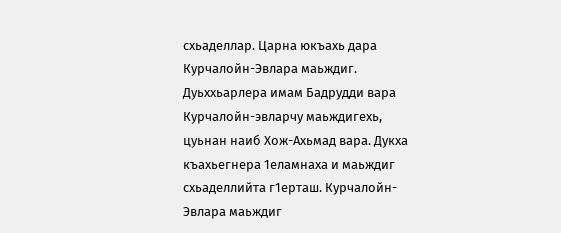схьаделлар. Царна юкъахь дара Курчалойн-Эвлара маьждиг. Дуьххьарлера имам Бадрудди вара Курчалойн-эвларчу маьждигехь, цуьнан наиб Хож-Ахьмад вара. Дукха къахьегнера 1еламнаха и маьждиг схьаделлийта г1ерташ. Курчалойн-Эвлара маьждиг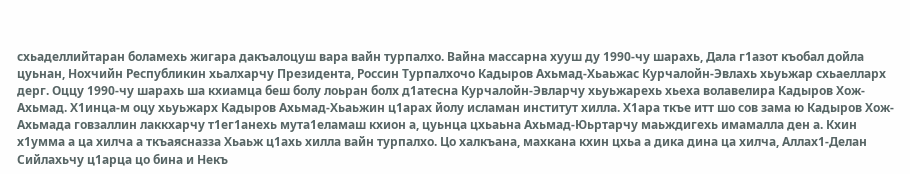схьаделлийтаран боламехь жигара дакъалоцуш вара вайн турпалхо. Вайна массарна хууш ду 1990-чу шарахь, Дала г1азот къобал дойла цуьнан, Нохчийн Республикин хьалхарчу Президента, Россин Турпалхочо Кадыров Ахьмад-Хьаьжас Курчалойн-Эвлахь хьуьжар схьаелларх дерг. Оццу 1990-чу шарахь ша кхиамца беш болу лоьран болх д1атесна Курчалойн-Эвларчу хьуьжарехь хьеха волавелира Кадыров Хож-Ахьмад. Х1инца-м оцу хьуьжарх Кадыров Ахьмад-Хьаьжин ц1арах йолу исламан институт хилла. Х1ара ткъе итт шо сов зама ю Кадыров Хож-Ахьмада говзаллин лаккхарчу т1ег1анехь мута1еламаш кхион а, цуьнца цхьаьна Ахьмад-Юьртарчу маьждигехь имамалла ден а. Кхин х1умма а ца хилча а ткъаясназза Хьаьж ц1ахь хилла вайн турпалхо. Цо халкъана, махкана кхин цхьа а дика дина ца хилча, Аллах1-Делан Сийлахьчу ц1арца цо бина и Некъ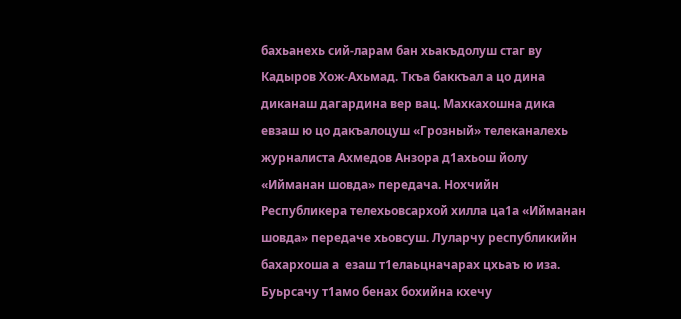бахьанехь сий-ларам бан хьакъдолуш стаг ву Кадыров Хож-Ахьмад. Ткъа баккъал а цо дина диканаш дагардина вер вац. Махкахошна дика евзаш ю цо дакъалоцуш «Грозный» телеканалехь журналиста Ахмедов Анзора д1ахьош йолу «Ийманан шовда» передача. Нохчийн Республикера телехьовсархой хилла ца1а «Ийманан шовда» передаче хьовсуш. Луларчу республикийн бахархоша а  езаш т1елаьцначарах цхьаъ ю иза. Буьрсачу т1амо бенах бохийна кхечу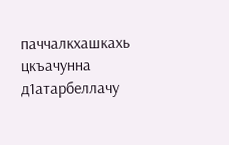паччалкхашкахь цкъачунна д1атарбеллачу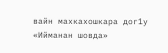вайн махкахошкара дог1у «Ийманан шовда»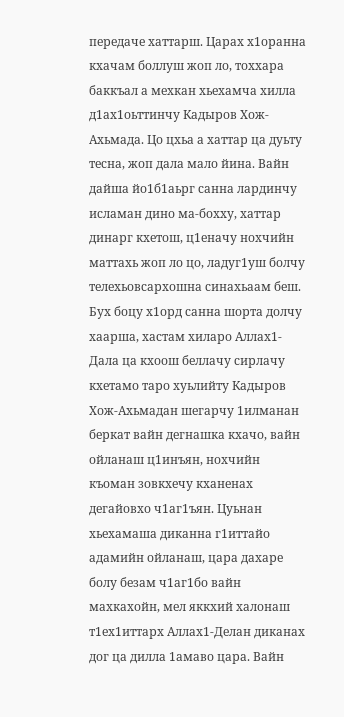передаче хаттарш. Царах х1оранна кхачам боллуш жоп ло, тоххара баккъал а мехкан хьехамча хилла д1ах1оьттинчу Кадыров Хож-Ахьмада. Цо цхьа а хаттар ца дуьту тесна, жоп дала мало йина. Вайн дайша йо1б1аьрг санна лардинчу исламан дино ма-бохху, хаттар динарг кхетош, ц1еначу нохчийн маттахь жоп ло цо, ладуг1уш болчу телехьовсархошна синахьаам беш. Бух боцу х1орд санна шорта долчу хаарша, хастам хиларо Аллах1-Дала ца кхоош беллачу сирлачу кхетамо таро хуьлийту Кадыров Хож-Ахьмадан шегарчу 1илманан беркат вайн дегнашка кхачо, вайн ойланаш ц1инъян, нохчийн къоман зовкхечу кханенах дегайовхо ч1аг1ъян. Цуьнан хьехамаша диканна г1иттайо адамийн ойланаш, цара дахаре болу безам ч1аг1бо вайн махкахойн, мел яккхий халонаш т1ех1иттарх Аллах1-Делан диканах дог ца дилла 1амаво цара. Вайн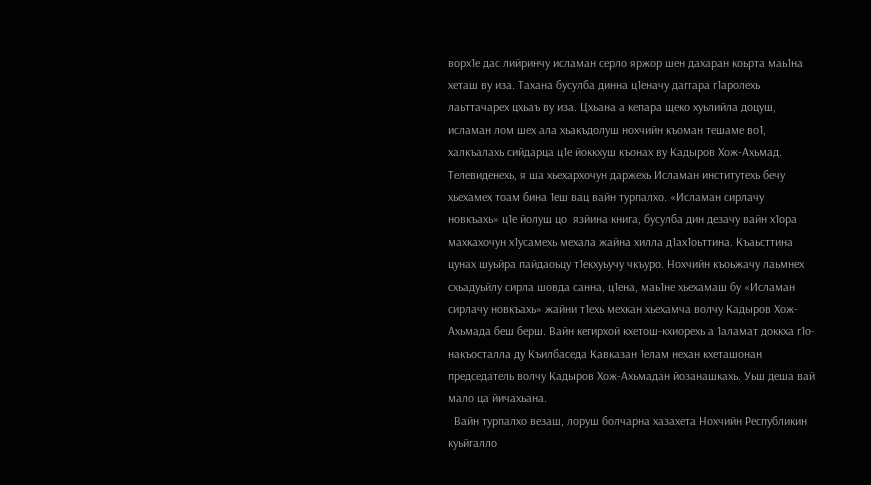ворх1е дас лийринчу исламан серло яржор шен дахаран коьрта маь1на хеташ ву иза. Тахана бусулба динна ц1еначу даггара г1аролехь лаьттачарех цхьаъ ву иза. Цхьана а кепара щеко хуьлийла доцуш, исламан лом шех ала хьакъдолуш нохчийн къоман тешаме во1, халкъалахь сийдарца ц1е йоккхуш къонах ву Кадыров Хож-Ахьмад. Телевиденехь, я ша хьехархочун даржехь Исламан институтехь бечу хьехамех тоам бина 1еш вац вайн турпалхо. «Исламан сирлачу новкъахь» ц1е йолуш цо  язйина книга, бусулба дин дезачу вайн х1ора махкахочун х1усамехь мехала жайна хилла д1ах1оьттина. Къаьсттина цунах шуьйра пайдаоьцу т1екхуьучу чкъуро. Нохчийн къоьжачу лаьмнех схьадуьйлу сирла шовда санна, ц1ена, маь1не хьехамаш бу «Исламан сирлачу новкъахь» жайни т1ехь мехкан хьехамча волчу Кадыров Хож-Ахьмада беш берш. Вайн кегирхой кхетош-кхиорехь а 1аламат доккха г1о-накъосталла ду Къилбаседа Кавказан 1елам нехан кхеташонан председатель волчу Кадыров Хож-Ахьмадан йозанашкахь. Уьш деша вай мало ца йичахьана.
  Вайн турпалхо везаш, лоруш болчарна хазахета Нохчийн Республикин куьйгалло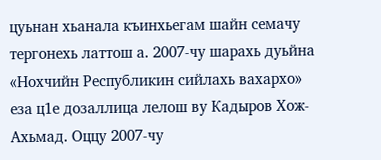цуьнан хьанала къинхьегам шайн семачу тергонехь латтош а. 2007-чу шарахь дуьйна «Нохчийн Республикин сийлахь вахархо» еза ц1е дозаллица лелош ву Кадыров Хож-Ахьмад. Оццу 2007-чу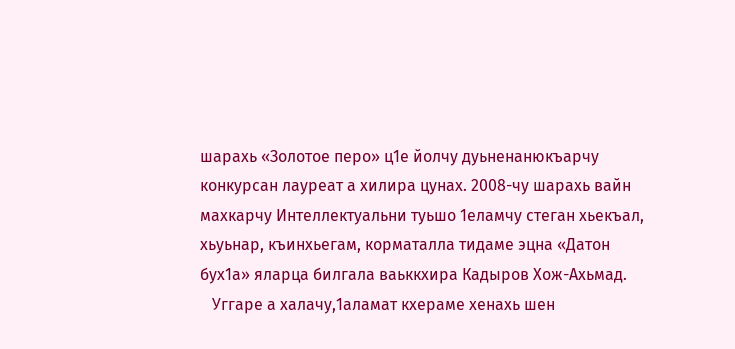шарахь «Золотое перо» ц1е йолчу дуьненанюкъарчу конкурсан лауреат а хилира цунах. 2008-чу шарахь вайн махкарчу Интеллектуальни туьшо 1еламчу стеган хьекъал, хьуьнар, къинхьегам, корматалла тидаме эцна «Датон бух1а» яларца билгала ваьккхира Кадыров Хож-Ахьмад.
   Уггаре а халачу,1аламат кхераме хенахь шен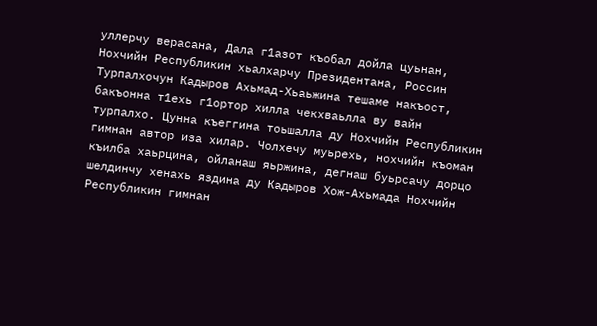уллерчу верасана, Дала г1азот къобал дойла цуьнан, Нохчийн Республикин хьалхарчу Президентана, Россин Турпалхочун Кадыров Ахьмад-Хьаьжина тешаме накъост, бакъонна т1ехь г1ортор хилла чекхваьлла ву вайн турпалхо. Цунна къеггина тоьшалла ду Нохчийн Республикин гимнан автор иза хилар. Чолхечу муьрехь, нохчийн къоман къилба хаьрцина, ойланаш яьржина, дегнаш буьрсачу дорцо шелдинчу хенахь яздина ду Кадыров Хож-Ахьмада Нохчийн Республикин гимнан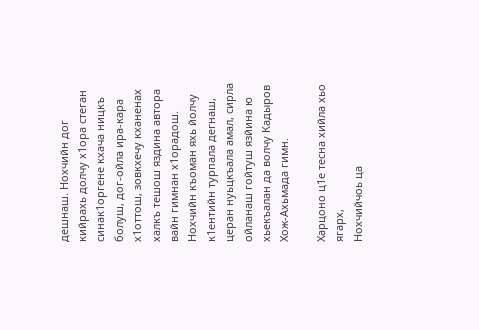дешнаш. Нохчийн дог кийрахь долчу х1ора стеган синак1оргене кхача ницкъ болуш, дог-ойла ира-кара х1оттош, зовкхечу кханенах халкъ тешош яздина автора вайн гимнан х1орадош. Нохчийн къоман яхь йолчу к1ентийн турпала дегнаш, церан нуьцкъала амал, сирла ойланаш гойтуш язйина ю хьекъалан да волчу Кадыров Хож-Ахьмада гимн.

Харцоно ц1е тесна хийла хьо ягарх,
Нохчийчоь ца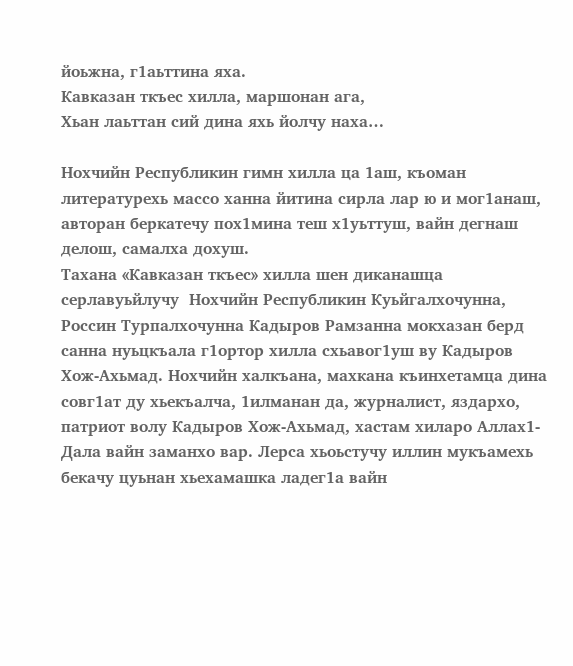йоьжна, г1аьттина яха.
Кавказан ткъес хилла, маршонан ага,
Хьан лаьттан сий дина яхь йолчу наха…

Нохчийн Республикин гимн хилла ца 1аш, къоман литературехь массо ханна йитина сирла лар ю и мог1анаш, авторан беркатечу пох1мина теш х1уьттуш, вайн дегнаш делош, самалха дохуш.
Тахана «Кавказан ткъес» хилла шен диканашца серлавуьйлучу  Нохчийн Республикин Куьйгалхочунна, Россин Турпалхочунна Кадыров Рамзанна мокхазан берд санна нуьцкъала г1ортор хилла схьавог1уш ву Кадыров Хож-Ахьмад. Нохчийн халкъана, махкана къинхетамца дина совг1ат ду хьекъалча, 1илманан да, журналист, яздархо, патриот волу Кадыров Хож-Ахьмад, хастам хиларо Аллах1-Дала вайн заманхо вар. Лерса хьоьстучу иллин мукъамехь бекачу цуьнан хьехамашка ладег1а вайн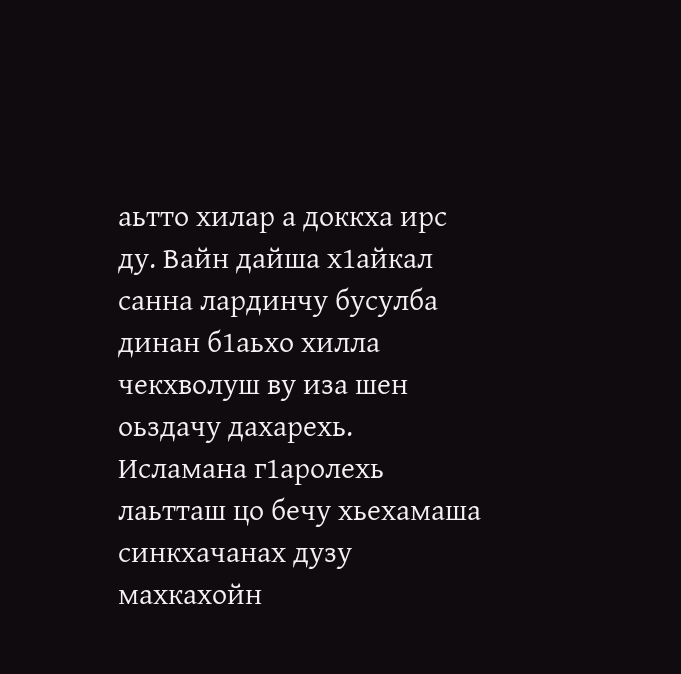аьтто хилар а доккха ирс ду. Вайн дайша х1айкал санна лардинчу бусулба динан б1аьхо хилла чекхволуш ву иза шен оьздачу дахарехь. Исламана г1аролехь лаьтташ цо бечу хьехамаша синкхачанах дузу махкахойн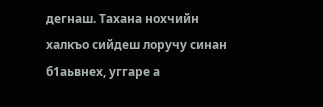дегнаш. Тахана нохчийн халкъо сийдеш лоручу синан б1аьвнех, уггаре а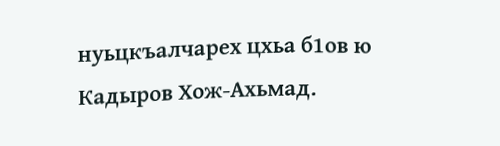нуьцкъалчарех цхьа б1ов ю Кадыров Хож-Ахьмад.